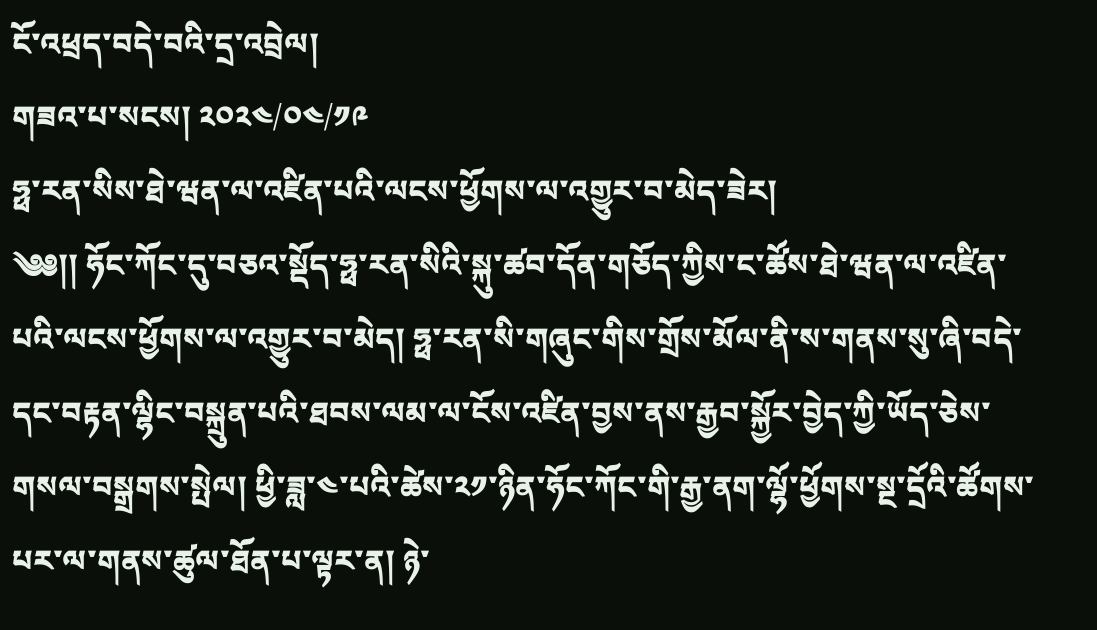ངོ་འཕྲད་བདེ་བའི་དྲ་འབྲེལ།
གཟའ་པ་སངས། ༢༠༢༤/༠༤/༡༩
ཧྥ་རན་སིས་ཐེ་ཝན་ལ་འཛིན་པའི་ལངས་ཕྱོགས་ལ་འགྱུར་བ་མེད་ཟེར།
༄༅།། ཧོང་ཀོང་དུ་བཅའ་སྡོད་ཧྥ་རན་སིའི་སྐུ་ཚབ་དོན་གཅོད་ཀྱིས་ང་ཚོས་ཐེ་ཝན་ལ་འཛིན་པའི་ལངས་ཕྱོགས་ལ་འགྱུར་བ་མེད། ཧྥ་རན་སི་གཞུང་གིས་གྲོས་མོལ་ནི་ས་གནས་སུ་ཞི་བདེ་དང་བརྟན་ལྷིང་བསྐྲུན་པའི་ཐབས་ལམ་ལ་ངོས་འཛིན་བྱས་ནས་རྒྱབ་སྐྱོར་བྱེད་ཀྱི་ཡོད་ཅེས་གསལ་བསྒྲགས་སྤེལ། ཕྱི་ཟླ་༤་པའི་ཚེས་༢༡་ཉིན་ཧོང་ཀོང་གི་རྒྱ་ནག་ལྷོ་ཕྱོགས་སྔ་དྲོའི་ཚོགས་པར་ལ་གནས་ཚུལ་ཐོན་པ་ལྟར་ན། ཉེ་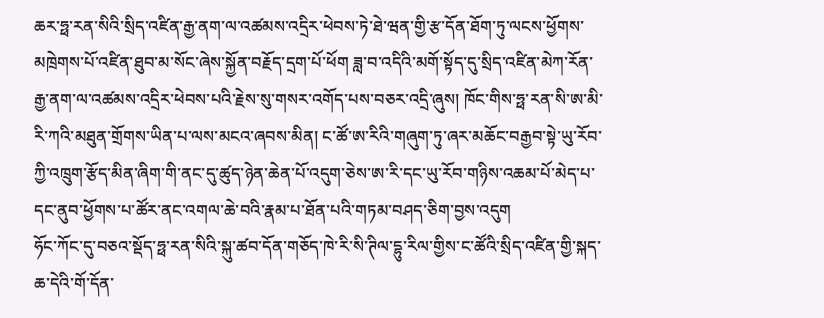ཆར་ཧྥ་རན་སིའི་སྲིད་འཛིན་རྒྱ་ནག་ལ་འཚམས་འདྲིར་ཕེབས་ཏེ་ཐེ་ཝན་གྱི་རྩ་དོན་ཐོག་ཏུ་ལངས་ཕྱོགས་མཁྲེགས་པོ་འཛིན་ཐུབ་མ་སོང་ཞེས་སྐྱོན་བརྗོད་དྲག་པོ་ཕོག ཟླ་བ་འདིའི་མགོ་སྟོད་དུ་སྲིད་འཛིན་མེཀ་རོན་རྒྱ་ནག་ལ་འཚམས་འདྲིར་ཕེབས་པའི་རྗེས་སུ་གསར་འགོད་པས་བཅར་འདྲི་ཞུས། ཁོང་གིས་ཧྥ་རན་སི་ཨ་མི་རི་ཀའི་མཐུན་གྲོགས་ཡིན་པ་ལས་མངའ་ཞབས་མིན། ང་ཚོ་ཨ་རིའི་གཞུག་ཏུ་ཞར་མཆོང་བརྒྱབ་སྟེ་ཡུ་རོབ་ཀྱི་འཁྲུག་རྩོད་མིན་ཞིག་གི་ནང་དུ་ཚུད་ཉེན་ཆེན་པོ་འདུག་ཅེས་ཨ་རི་དང་ཡུ་རོབ་གཉིས་འཆམ་པོ་མེད་པ་དང་ནུབ་ཕྱོགས་པ་ཚོར་ནང་འགལ་ཆེ་བའི་རྣམ་པ་ཐོན་པའི་གཏམ་བཤད་ཅིག་བྱས་འདུག
ཧོང་ཀོང་དུ་བཅའ་སྡོད་ཧྥ་རན་སིའི་སྐུ་ཚབ་དོན་གཅོད་ཁེ་རི་སི་ཊིལ་དྷུ་རིལ་གྱིས་ང་ཚོའི་སྲིད་འཛིན་གྱི་སྐད་ཆ་དེའི་གོ་དོན་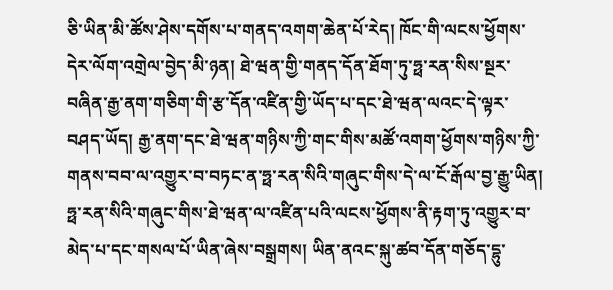ཅི་ཡིན་མི་ཚོས་ཤེས་དགོས་པ་གནད་འགག་ཆེན་པོ་རེད། ཁོང་གི་ལངས་ཕྱོགས་དེར་ལོག་འགྲེལ་བྱེད་མི་ཉན། ཐེ་ཝན་གྱི་གནད་དོན་ཐོག་ཏུ་ཧྥ་རན་སིས་སྔར་བཞིན་རྒྱ་ནག་གཅིག་གི་རྩ་དོན་འཛིན་གྱི་ཡོད་པ་དང་ཐེ་ཝན་ལའང་དེ་ལྟར་བཤད་ཡོད། རྒྱ་ནག་དང་ཐེ་ཝན་གཉིས་ཀྱི་གང་གིས་མཚོ་འགག་ཕྱོགས་གཉིས་ཀྱི་གནས་བབ་ལ་འགྱུར་བ་བཏང་ན་ཧྥ་རན་སིའི་གཞུང་གིས་དེ་ལ་ངོ་རྒོལ་བྱ་རྒྱུ་ཡིན། ཧྥ་རན་སིའི་གཞུང་གིས་ཐེ་ཝན་ལ་འཛིན་པའི་ལངས་ཕྱོགས་ནི་རྟག་ཏུ་འགྱུར་བ་མེད་པ་དང་གསལ་པོ་ཡིན་ཞེས་བསྒྲགས། ཡིན་ནའང་སྐུ་ཚབ་དོན་གཅོད་དྷུ་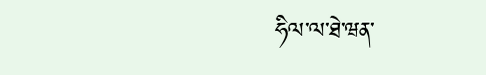ཧིལ་ལ་ཐེ་ཝན་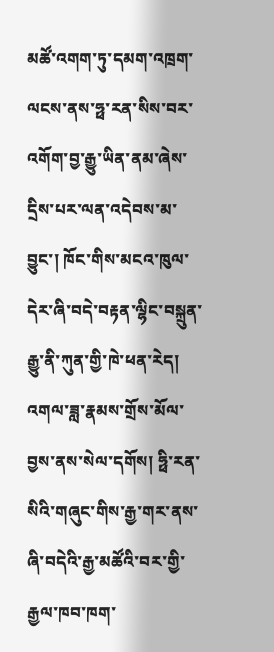མཚོ་འགག་ཏུ་དམག་འཁྲག་ལངས་ནས་ཧྥ་རན་སིས་བར་འགོག་བྱ་རྒྱུ་ཡིན་ནམ་ཞེས་དྲིས་པར་ལན་འདེབས་མ་བྱུང་། ཁོང་གིས་མངའ་ཁུལ་དེར་ཞི་བདེ་བརྟན་ལྷིང་བསྐྲུན་རྒྱུ་ནི་ཀུན་གྱི་ཁེ་ཕན་རེད། འགལ་ཟླ་རྣམས་གྲོས་མོལ་བྱས་ནས་སེལ་དགོས། ཧྥི་རན་སིའི་གཞུང་གིས་རྒྱ་གར་ནས་ཞི་བདེའི་རྒྱ་མཚོའི་བར་གྱི་རྒྱལ་ཁབ་ཁག་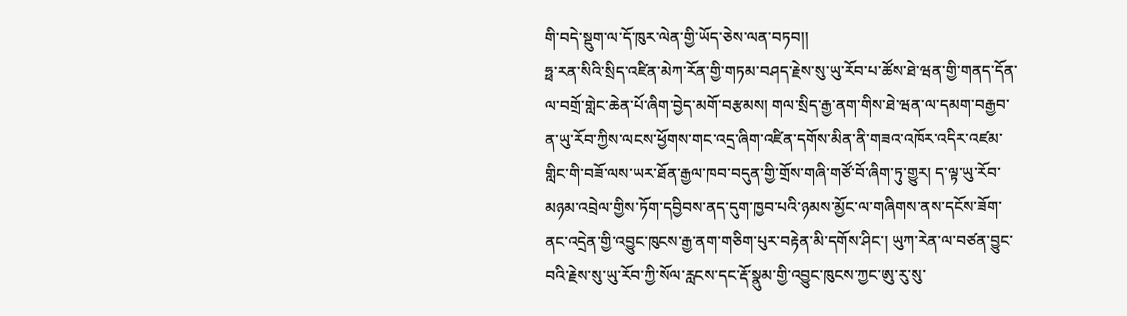གི་བདེ་སྡུག་ལ་དོ་ཁུར་ལེན་གྱི་ཡོད་ཅེས་ལན་བཏབ།།
ཧྥ་རན་སིའི་སྲིད་འཛིན་མེཀ་རོན་གྱི་གཏམ་བཤད་རྗེས་སུ་ཡུ་རོབ་པ་ཚོས་ཐེ་ཝན་གྱི་གནད་དོན་ལ་བགྲོ་གླེང་ཆེན་པོ་ཞིག་བྱེད་མགོ་བརྩམས། གལ་སྲིད་རྒྱ་ནག་གིས་ཐེ་ཝན་ལ་དམག་བརྒྱབ་ན་ཡུ་རོབ་ཀྱིས་ལངས་ཕྱོགས་གང་འདྲ་ཞིག་འཛིན་དགོས་མིན་ནི་གཟའ་འཁོར་འདིར་འཛམ་གླིང་གི་བཟོ་ལས་ཡར་ཐོན་རྒྱལ་ཁབ་བདུན་གྱི་གྲོས་གཞི་གཙོ་བོ་ཞིག་ཏུ་གྱུར། ད་ལྟ་ཡུ་རོབ་མཉམ་འབྲེལ་གྱིས་ཏོག་དབྱིབས་ནད་དུག་ཁྱབ་པའི་ཉམས་མྱོང་ལ་གཞིགས་ནས་དངོས་ཟོག་ནང་འདྲེན་གྱི་འབྱུང་ཁུངས་རྒྱ་ནག་གཅིག་པུར་བརྟེན་མི་དགོས་ཤིང་། ཡུཀ་རེན་ལ་བཙན་བྱུང་བའི་རྗེས་སུ་ཡུ་རོབ་ཀྱི་སོལ་རླངས་དང་རྡོ་སྣུམ་གྱི་འབྱུང་ཁུངས་ཀྱང་ཨུ་རུ་སུ་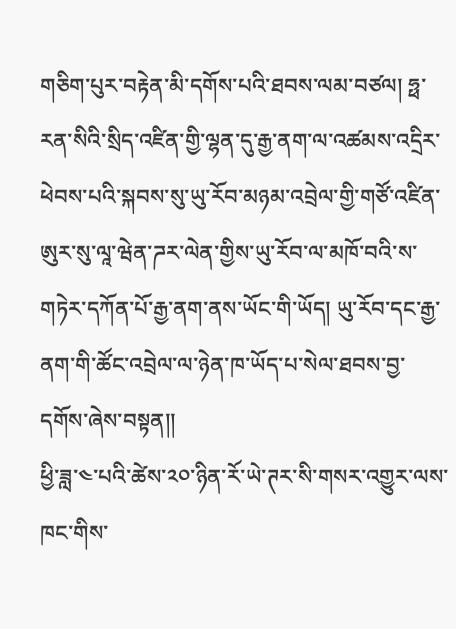གཅིག་པུར་བརྟེན་མི་དགོས་པའི་ཐབས་ལམ་བཙལ། ཧྥ་རན་སིའི་སྲིད་འཛིན་གྱི་ལྷན་དུ་རྒྱ་ནག་ལ་འཚམས་འདྲིར་ཕེབས་པའི་སྐབས་སུ་ཡུ་རོབ་མཉམ་འབྲེལ་གྱི་གཙོ་འཛིན་ཨུར་སུ་ལཱ་ཝེན་ཌར་ལེན་གྱིས་ཡུ་རོབ་ལ་མཁོ་བའི་ས་གཏེར་དཀོན་པོ་རྒྱ་ནག་ནས་ཡོང་གི་ཡོད། ཡུ་རོབ་དང་རྒྱ་ནག་གི་ཚོང་འབྲེལ་ལ་ཉེན་ཁ་ཡོད་པ་སེལ་ཐབས་བྱ་དགོས་ཞེས་བསྟན།།
ཕྱི་ཟླ་༤་པའི་ཚེས་༢༠་ཉིན་རོ་ཡེ་ཊར་སི་གསར་འགྱུར་ལས་ཁང་གིས་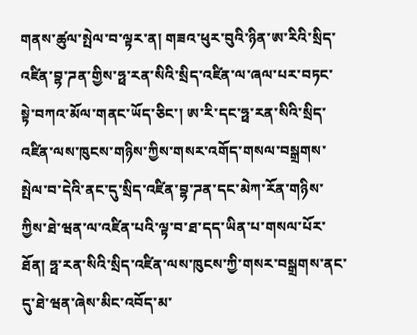གནས་ཚུལ་སྤེལ་བ་ལྟར་ན། གཟའ་ཕུར་བུའི་ཉིན་ཨ་རིའི་སྲིད་འཛིན་བྷ་ཌན་གྱིས་ཧྥ་རན་སིའི་སྲིད་འཛིན་ལ་ཞལ་པར་བཏང་སྟེ་བཀའ་མོལ་གནང་ཡོད་ཅིང་། ཨ་རི་དང་ཧྥ་རན་སིའི་སྲིད་འཛིན་ལས་ཁུངས་གཉིས་ཀྱིས་གསར་འགོད་གསལ་བསྒྲགས་སྤེལ་བ་དེའི་ནང་དུ་སྲིད་འཛིན་བྷ་ཌན་དང་མེཀ་རོན་གཉིས་ཀྱིས་ཐེ་ཝན་ལ་འཛིན་པའི་ལྟ་བ་ཐ་དད་ཡིན་པ་གསལ་པོར་ཐོན། ཧྥ་རན་སིའི་སྲིད་འཛིན་ལས་ཁུངས་ཀྱི་གསར་བསྒྲགས་ནང་དུ་ཐེ་ཝན་ཞེས་མིང་འབོད་མ་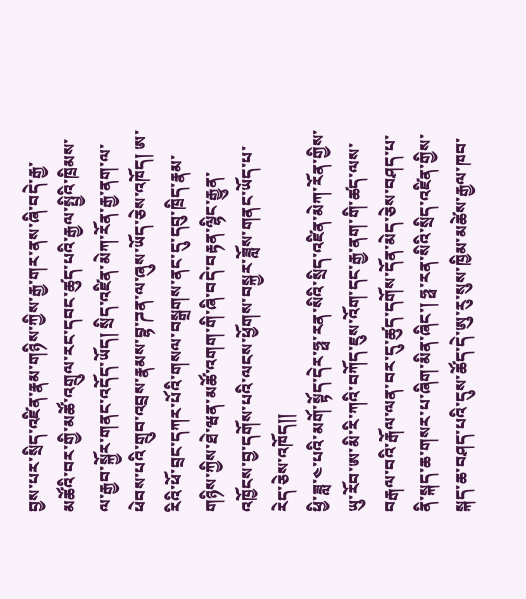བྱས་པར་སྲིད་འཛིན་རྣམ་གཉིས་ཀྱིས་རྒྱ་གར་ནས་ཞི་བདེ་རྒྱ་མཚོའི་བར་གྱི་མཚོ་འགྲུལ་རང་དབང་ཚུད་པའི་རྒྱལ་སྤྱིའི་ཁྲིམས་ལ་རྒྱབ་སྐྱོར་གནང་འདོད་ཡོད། སྲིད་འཛིན་མེཀ་རོན་རྒྱ་ནག་ལ་ཕེབས་པའི་གྲུབ་འབྲས་རྣམས་བྷ་ཌན་ལ་ཞུས་ཡོད་ཅེས་འཁོད། ཨ་རིའི་ཕོ་བྲང་དཀར་པོའི་གསལ་བསྒྲགས་ནང་དུ་དབུ་ཁྲིད་རྣམ་གཉིས་ཀྱིས་ཐེ་ཝན་མཚོ་འགག་གི་ཞི་བདེ་བརྟན་ལྷིང་རྒྱུན་འཁྱོངས་བྱ་དགོས་པའི་ལངས་ཕྱོགས་བསྐྱར་ཟློས་གནང་ཡོད་པ་རེད་ཅེས་འཁོད།།
ཕྱི་ཟླ་༤་པའི་མགོ་སྟོད་དེར་ཧྥ་རན་སིའི་སྲིད་འཛིན་མེཀ་རོན་གྱིས་ཡུ་རོབ་ཨ་མི་རི་ཀའི་བཀོད་ཇུས་འོག་དང་རྒྱ་ནག་གི་ཚད་ལས་བརྒལ་བའི་རྒོལ་ལན་བར་དུ་ཚུད་དགོས་དོན་མེད་ཅེས་བཤད་པ་ནི་སྐད་ཆ་གསར་པ་ཞིག་མིན་ཞིང་། ཧྥ་རན་སིའི་སྲིད་འཛིན་གྱིས་སྐད་ཆ་བཤད་པའི་དུས་ཚོད་དེ་ཨུ་རུ་སུས་ཁྱིམ་མཚེས་རྒྱལ་ཁབ་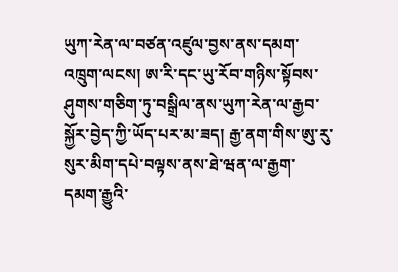ཡུཀ་རེན་ལ་བཙན་འཛུལ་བྱས་ནས་དམག་འཁྲུག་ལངས། ཨ་རི་དང་ཡུ་རོབ་གཉིས་སྟོབས་ཤུགས་གཅིག་ཏུ་བསྒྲིལ་ནས་ཡུཀ་རེན་ལ་རྒྱབ་སྐྱོར་བྱེད་ཀྱི་ཡོད་པར་མ་ཟད། རྒྱ་ནག་གིས་ཨུ་རུ་སུར་མིག་དཔེ་བལྟས་ནས་ཐེ་ཝན་ལ་རྒྱག་དམག་རྒྱུའི་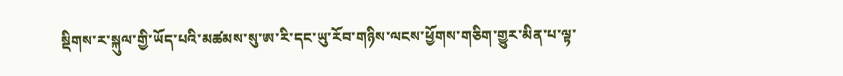སྡིགས་ར་སྐུལ་གྱི་ཡོད་པའི་མཚམས་སུ་ཨ་རི་དང་ཡུ་རོབ་གཉིས་ལངས་ཕྱོགས་གཅིག་གྱུར་མིན་པ་ལྟ་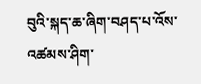བུའི་སྐད་ཆ་ཞིག་བཤད་པ་འོས་འཚམས་ཤིག་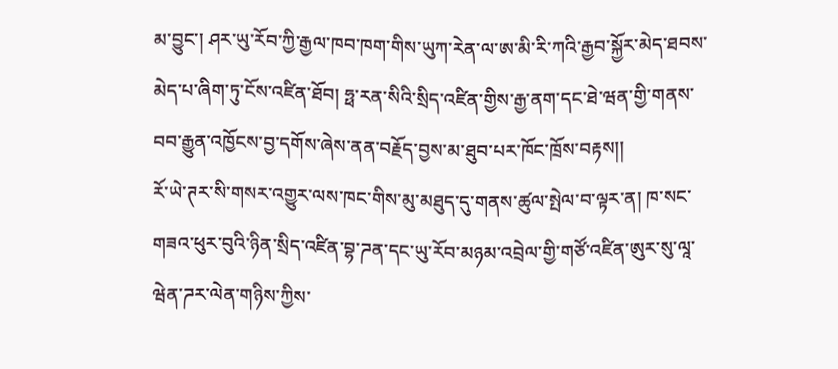མ་བྱུང་། ཤར་ཡུ་རོབ་ཀྱི་རྒྱལ་ཁབ་ཁག་གིས་ཡུཀ་རེན་ལ་ཨ་མི་རི་ཀའི་རྒྱབ་སྐྱོར་མེད་ཐབས་མེད་པ་ཞིག་ཏུ་ངོས་འཛིན་ཐོབ། ཧྥ་རན་སིའི་སྲིད་འཛིན་གྱིས་རྒྱ་ནག་དང་ཐེ་ཝན་གྱི་གནས་བབ་རྒྱུན་འཁྱོངས་བྱ་དགོས་ཞེས་ནན་བརྗོད་བྱས་མ་ཐུབ་པར་ཁོང་ཁྲོས་བརྟས།།
རོ་ཡེ་ཊར་སི་གསར་འགྱུར་ལས་ཁང་གིས་མུ་མཐུད་དུ་གནས་ཚུལ་སྤེལ་བ་ལྟར་ན། ཁ་སང་གཟའ་ཕུར་བུའི་ཉིན་སྲིད་འཛིན་བྷ་ཌན་དང་ཡུ་རོབ་མཉམ་འབྲེལ་གྱི་གཙོ་འཛིན་ཨུར་སུ་ལཱ་ཝེན་ཌར་ལེན་གཉིས་ཀྱིས་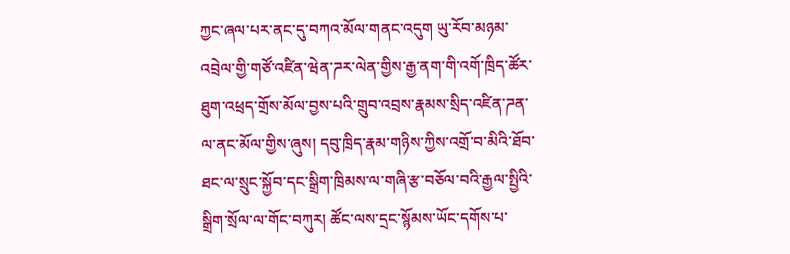ཀྱང་ཞལ་པར་ནང་དུ་བཀའ་མོལ་གནང་འདུག ཡུ་རོབ་མཉམ་འབྲེལ་གྱི་གཙོ་འཛིན་ཝེན་ཌར་ལེན་གྱིས་རྒྱ་ནག་གི་འགོ་ཁྲིད་ཚོར་ཐུག་འཕྲད་གྲོས་མོལ་བྱས་པའི་གྲུབ་འབྲས་རྣམས་སྲིད་འཛིན་ཌན་ལ་ནང་མོལ་གྱིས་ཞུས། དབུ་ཁྲིད་རྣམ་གཉིས་ཀྱིས་འགྲོ་བ་མིའི་ཐོབ་ཐང་ལ་སྲུང་སྐྱོབ་དང་སྒྲིག་ཁྲིམས་ལ་གཞི་རྩ་བཅོལ་བའི་རྒྱལ་སྤྱིའི་སྒྲིག་སྲོལ་ལ་གོང་བཀུར། ཚོང་ལས་དྲང་སྙོམས་ཡོང་དགོས་པ་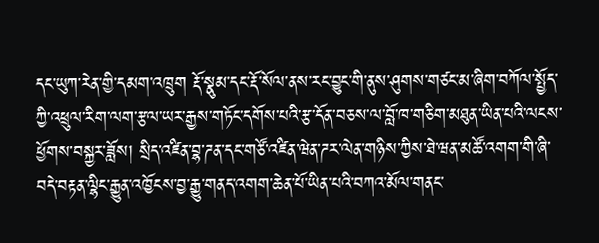དང་ཡུཀ་རེན་གྱི་དམག་འཁྲུག རྡོ་སྣུམ་དང་རྡོ་སོལ་ནས་རང་བྱུང་གི་ནུས་ཤུགས་གཙང་མ་ཞིག་བཀོལ་སྤྱོད་ཀྱི་འཕྲུལ་རིག་ལག་རྩལ་ཡར་རྒྱས་གཏོང་དགོས་པའི་རྩ་དོན་བཅས་ལ་བློ་ཁ་གཅིག་མཐུན་ཡིན་པའི་ལངས་ཕྱོགས་བསྐྱར་ཟློས། སྲིད་འཛིན་བྷ་ཌན་དང་གཙོ་འཛིན་ཝེན་ཌར་ལེན་གཉིས་ཀྱིས་ཐེ་ཝན་མཚོ་འགག་གི་ཞི་བདེ་བརྟན་ལྷིང་རྒྱུན་འཁྱོངས་བྱ་རྒྱུ་གནད་འགག་ཆེན་པོ་ཡིན་པའི་བཀའ་མོལ་གནང་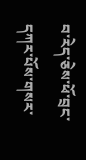བ་རེད་ཅེས་ཕོ་བྲང་དཀར་པོས་གསར་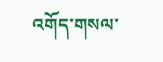འགོད་གསལ་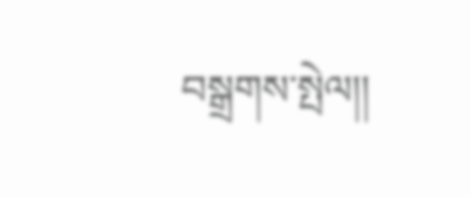བསྒྲགས་སྤེལ།།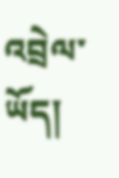འབྲེལ་ཡོད།